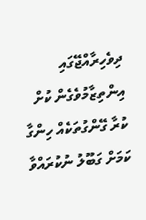ދިވެހިރާއްޖޭގައި އިންތިޒާމުވެގެން ކުށް ކުރާ ގޭންގުތަކެއް ހިންގާ ކަމަށް ގަބޫލު ނުކުރައްވާ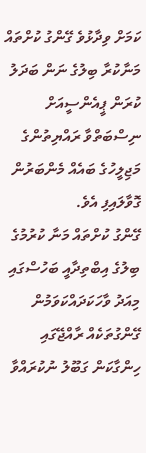ކަމަށް ވިދާޅުވެ ގޭންގު ކުށްތައް މަނާކުރާ ބިލުގެ ނަން ބަދަލު ކުރަން ޕީއެންސީއަށް ނިސްބަތްވާ ރައްޔިތުންގެ މަޖިލީހުގެ ބައެއް މެންބަރުން ގޮވާލައިފި އެވެ.
ގޭންގު ކުށްތައް މަނާ ކުރުމުގެ ބިލުގެ އިބްތިދާއީ ބަހުސްގައި މިއަދު ވާހަކަދައްކަވަމުން ގޭންގުތަކެއް ރާއްޖޭގައި ހިންގާކަން ގަބޫލު ނުކުރައްވާ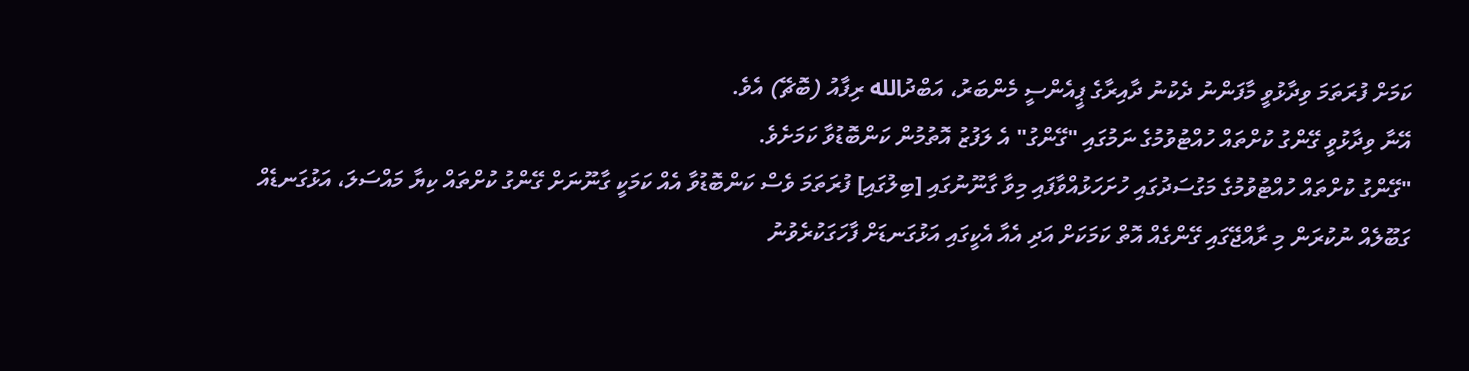ކަމަށް ފުރަތަމަ ވިދާޅުވީ މާފަންނު ދެކުނު ދާއިރާގެ ޕީއެންސީ މެންބަރު، އަބްދުالله ރިފާއު (ބޮޗޭ) އެވެ.
އޭނާ ވިދާޅުވީ ގޭންގު ކުށްތައް ހުއްޓުވުމުގެ ނަމުގައި "ގޭންގު" އެ ލަފުޒު އޮތުމުން ކަންބޮޑުވާ ކަމަށެވެ.
"ގޭންގު ކުށްތައް ހުއްޓުވުމުގެ މަގުސަދުގައި ހުށަހަޅުއްވާފައި މިވާ ގާނޫނުގައި [ބިލުގައި] ފުރަތަމަ ވެސް ކަންބޮޑުވާ އެއް ކަމަކީ ގާނޫނަށް ގޭންގު ކުށްތައް ކިޔާ މައްސަލަ، އަޅުގަނޑެއް ގަބޫލެއް ނުކުރަން މި ރާއްޖޭގައި ގޭންގެއް އޮތް ކަމަކަށް އަދި އެއާ އެކީގައި އަޅުގަނޑަށް ފާހަގަކުރެވުނު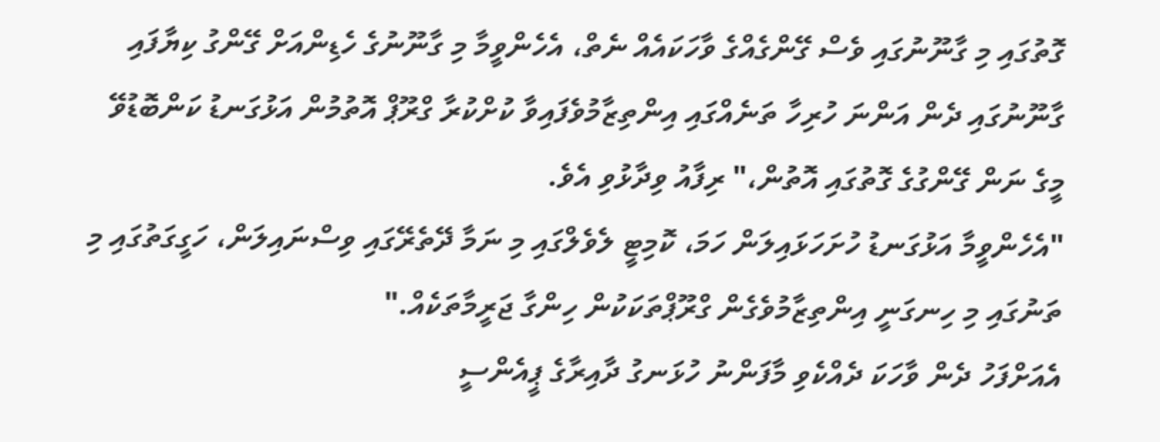ގޮތުގައި މި ގާނޫނުގައި ވެސް ގޭންގެއްގެ ވާހަކައެއް ނެތް، އެހެންވީމާ މި ގާނޫނުގެ ހެޑިންއަށް ގޭންގު ކިޔާފައި ގާނޫނުގައި ދެން އަންނަ ހުރިހާ ތަނެއްގައި އިންތިޒާމުވެފައިވާ ކުށްކުރާ ގްރޫޕް އޮތުމުން އަޅުގަނޑު ކަންބޮޑުވޭ މީގެ ނަން ގޭންގުގެ ގޮތުގައި އޮތުން،" ރިފާއު ވިދާޅުވި އެވެ.
"އެހެންވީމާ އަޅުގަނޑު ހުށަހަޅައިލަން ހަމަ، ކޮމިޓީ ލެވެލްގައި މި ނަމާ ދޭތެރޭގައި ވިސްނައިލަން، ހަގީގަތުގައި މި ތަނުގައި މި ހިނގަނީ އިންތިޒާމުވެގެން ގްރޫޕްތަކަކުން ހިންގާ ޖަރީމާތަކެއް."
އެއަށްފަހު ދެން ވާހަކަ ދެއްކެވި މާފަންނު ހުޅަނގު ދާއިރާގެ ޕީއެންސީ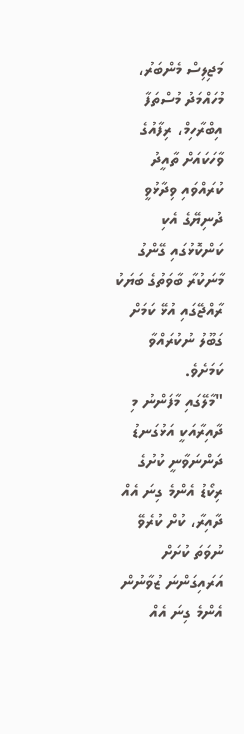މަޖިލިސް މެންބަރު، މުހައްމަދު މުސްތަފާ އިބްރާހިމް، ރިފާއުގެ ވާހަކައަށް ތާއީދު ކުރައްވައި ވިދާޅުވީ ދުނިޔޭގެ އެކި ކަންކޮޅުގައި ގޭންގު މާނަކުރާ ބާވަތުގެ ބަޔަކު ރާއްޖޭގައި އުޅޭ ކަމަށް ގަބޫލު ނުކުރައްވާ ކަމަށެވެ.
"މާލޭގައި މާފަންނު މި ދާއިރާއަކީ އަޅުގަނޑު ދަންނަވާނީ ކުށުގެ ރިކޯޑު އެންމެ ގިނަ އެއް ދާއިރާ، ކުށް ކުރެވޭ ނުވަތަ ކުށަށް އަރައިގަންނަ ޒުވާނުން އެންމެ ގިނަ އެއް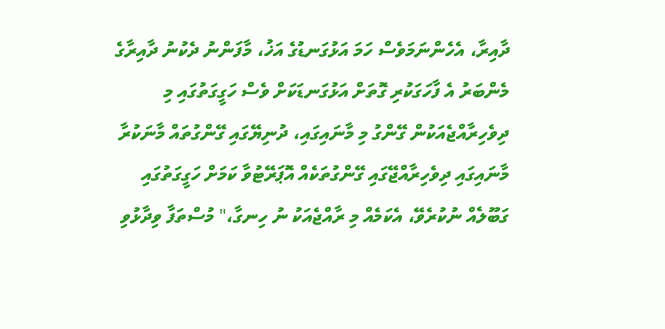ދާއިރާ، އެހެންނަމަވެސް ހަމަ އަޅުގަނޑުގެ އަޚު، މާފަންނު ދެކުނު ދާއިރާގެ މެންބަރު އެ ފާހަގަކުރި ގޮތަށް އަޅުގަނޑަކަށް ވެސް ހަގީގަތުގައި މި ދިވެހިރާއްޖެއަކުން ގޭންގު މި މާނައިގައި، ދުނިޔޭގައި ގޭންގުތައް މާނަކުރާ މާނައިގައި ދިވެހިރާއްޖޭގައި ގޭންގުތަކެއް އޮޕަރޭޓުވާ ކަމަށް ހަގީގަތުގައި ގަބޫލެއް ނުކުރެވޭ، އެކަމެއް މި ރާއްޖެއަކު ނު ހިނގާ،" މުސްތަފާ ވިދާޅުވި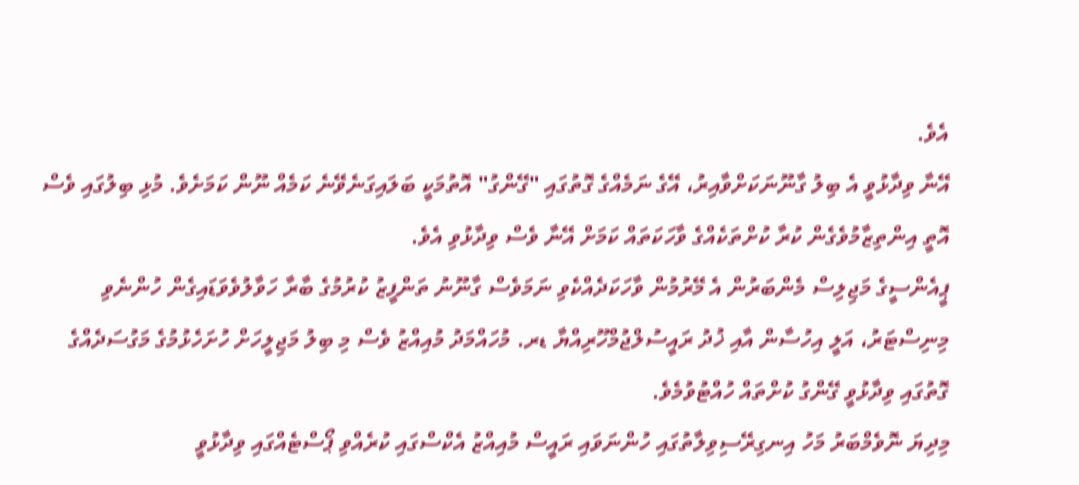އެވެ.
އޭނާ ވިދާޅުވީ އެ ބިލު ގާނޫނަކަށްވާއިރު، އޭގެ ނަމެއްގެ ގޮތުގައި "ގޭންގު" އޮތުމަކީ ބަލައިގަނެވޭނެ ކަމެއް ނޫން ކަމަށެވެ. މުޅި ބިލުގައި ވެސް އޮތީ އިންތިޒާމުވެގެން ކުރާ ކުށްތަކެއްގެ ވާހަކަތައް ކަމަށް އޭނާ ވެސް ވިދާޅުވި އެވެ.
ޕީއެންސީގެ މަޖިލިސް މެންބަރުން އެ މޭރުމުން ވާހަކަދެއްކެވި ނަމަވެސް ގާނޫނު ތަންފީޒު ކުރުމުގެ ބާރާ ހަވާލުވެވަޑައިގެން ހުންނެވި މިނިސްޓަރު، އަލީ އިހުސާން އާއި ޚުދު ރައީސުލްޖުމްހޫރިއްޔާ ޑރ. މުހައްމަދު މުއިއްޒު ވެސް މި ބިލު މަޖިލީހަށް ހުށަހެޅުމުގެ މަގުސަދެއްގެ ގޮތުގައި ވިދާޅުވީ ގޭންގު ކުށްތައް ހުއްޓުވުމެވެ.
މިދިޔަ ނޮވެމްބަރު މަހު އިނގިރޭސިވިލާތުގައި ހުންނަވައި ރައީސް މުއިއްޒު އެކްސްގައި ކުރެއްވި ޕޯސްޓެއްގައި ވިދާޅުވީ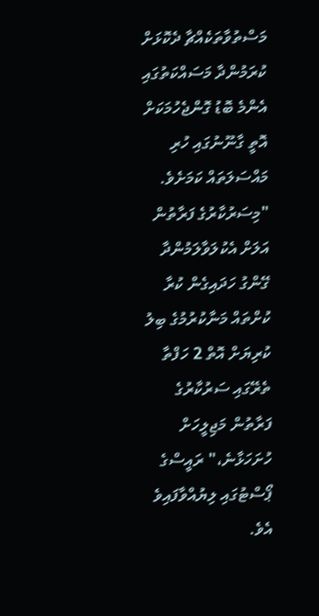މަސްތުވާތަކެއްޗާ ދެކޮޅަށް ކުރަމުންދާ މަސައްކަތުގައި އެންމެ ބޮޑު ގޮންޖެހުމަކަށް އޮތީ ގާނޫނުގައި ހުރި މައްސަލަތައް ކަމަށެވެ.
"މިސަރުކާރުގެ ފަރާތުން އަލަށް އެކުލަވާލަމުންދާ ގޭންގު ހަދައިގެން ކުރާ ކުށްތައް މަނާކުރުމުގެ ބިލު ކުރިޔަށް އޮތް 2 ހަފްތާ ތެރޭގައި ސަރުކާރުގެ ފަރާތުން މަޖިލީހަށް ހުށަހަޅާނެ،" ރައީސްގެ ޕޯސްޓުގައި ލިޔުއްވާފައިވެ އެވެ.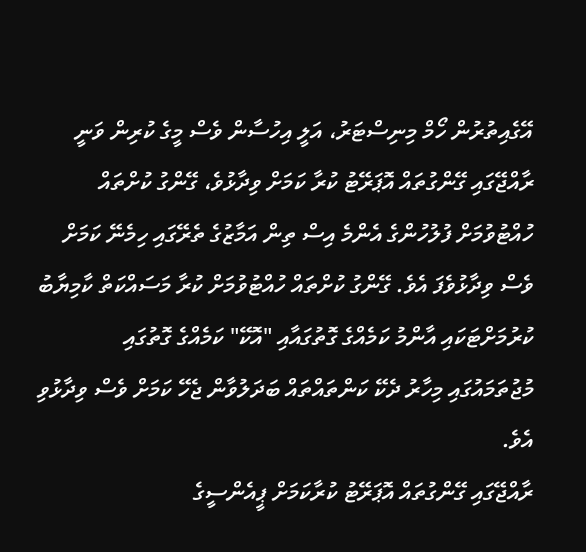އޭގެއިތުރުން ހޯމް މިނިސްޓަރު، އަލީ އިހުސާން ވެސް މީގެ ކުރިން ވަނީ ރާއްޖޭގައި ގޭންގުތައް އޮޕަރޭޓު ކުރާ ކަމަށް ވިދާޅުވެ، ގޭންގު ކުށްތައް ހުއްޓުވުމަށް ފުލުހުންގެ އެންމެ އިސް ތިން އަމާޒުގެ ތެރޭގައި ހިމެނޭ ކަމަށް ވެސް ވިދާޅުވެފަ އެވެ. ގޭންގު ކުށްތައް ހުއްޓުވުމަށް ކުރާ މަސައްކަތް ކާމިޔާބު ކުރުމަށްޓަކައި އާންމު ކަމެއްގެ ގޮތުގައާއި "އޮކޭ" ކަމެއްގެ ގޮތުގައި މުޖުތަމައުގައި މިހާރު ދެކޭ ކަންތައްތައް ބަދަލުވާން ޖެހޭ ކަމަށް ވެސް ވިދާޅުވި އެވެ.
ރާއްޖޭގައި ގޭންގުތައް އޮޕަރޭޓު ކުރާކަމަށް ޕީއެންސީގެ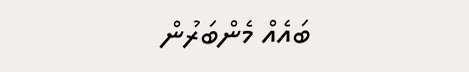ބައެއް މެންބަރުން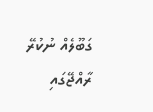ގަބޫލެއް ނުކުރޭ ރާއްޖޭގައި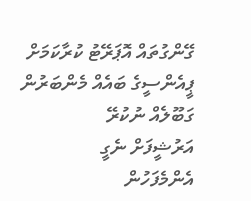ގޭންގުތައް އޮޕަރޭޓު ކުރާކަމަށް ޕީއެންސީގެ ބައެއް މެންބަރުން ގަބޫލެއް ނުކުރޭ
އަރުޝީފަށް ނެގީ
އެންމެފަހުން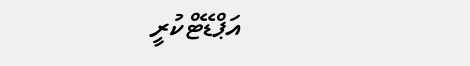އަޕްޑޭޓްކުރީ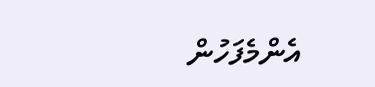އެންމެފަހުން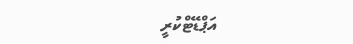އަޕްޑޭޓްކުރީ